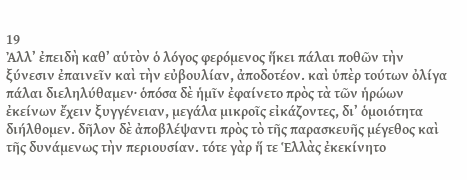19
Ἀλλ’ ἐπειδὴ καθ’ αὑτὸν ὁ λόγος φερόμενος ἥκει πάλαι ποθῶν τὴν ξύνεσιν ἐπαινεῖν καὶ τὴν εὐβουλίαν, ἀποδοτέον. καὶ ὑπὲρ τούτων ὀλίγα πάλαι διεληλύθαμεν· ὁπόσα δὲ ἡμῖν ἐφαίνετο πρὸς τὰ τῶν ἡρώων ἐκείνων ἔχειν ξυγγένειαν, μεγάλα μικροῖς εἰκάζοντες, δι’ ὁμοιότητα διήλθομεν. δῆλον δὲ ἀποβλέψαντι πρὸς τὸ τῆς παρασκευῆς μέγεθος καὶ τῆς δυνάμενως τὴν περιουσίαν. τότε γὰρ ἥ τε Ἑλλὰς ἐκεκίνητο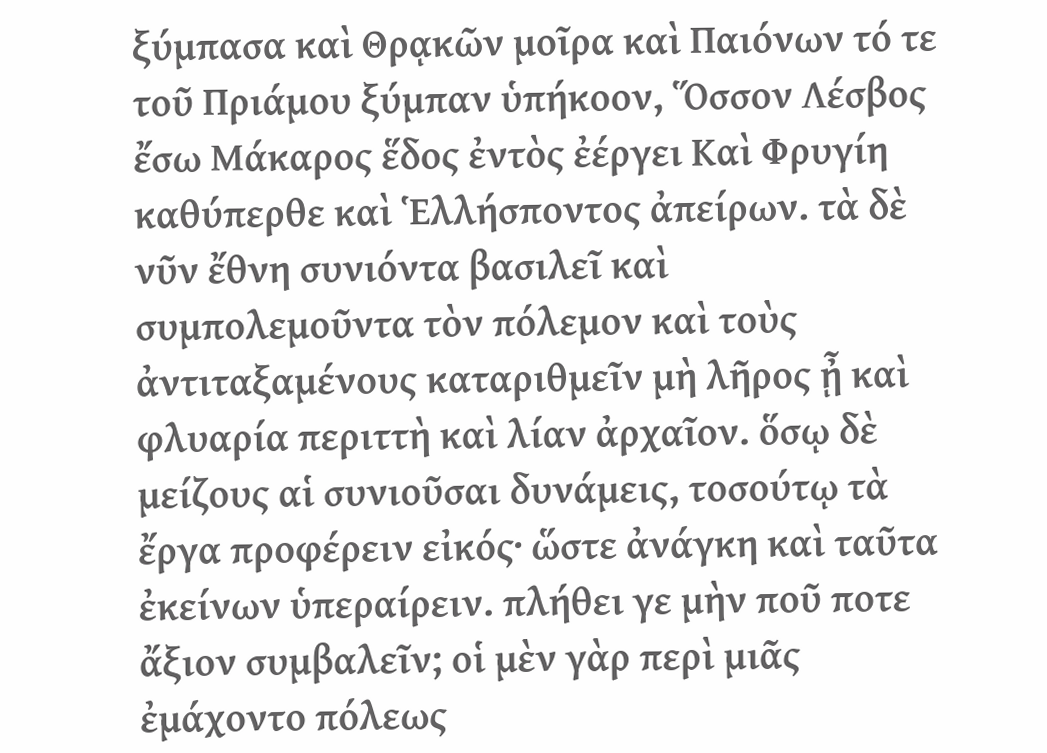ξύμπασα καὶ Θρᾳκῶν μοῖρα καὶ Παιόνων τό τε τοῦ Πριάμου ξύμπαν ὑπήκοον, Ὅσσον Λέσβος ἔσω Μάκαρος ἕδος ἐντὸς ἐέργει Καὶ Φρυγίη καθύπερθε καὶ Ἑλλήσποντος ἀπείρων. τὰ δὲ νῦν ἔθνη συνιόντα βασιλεῖ καὶ συμπολεμοῦντα τὸν πόλεμον καὶ τοὺς ἀντιταξαμένους καταριθμεῖν μὴ λῆρος ᾖ καὶ φλυαρία περιττὴ καὶ λίαν ἀρχαῖον. ὅσῳ δὲ μείζους αἱ συνιοῦσαι δυνάμεις, τοσούτῳ τὰ ἔργα προφέρειν εἰκός· ὥστε ἀνάγκη καὶ ταῦτα ἐκείνων ὑπεραίρειν. πλήθει γε μὴν ποῦ ποτε ἄξιον συμβαλεῖν; οἱ μὲν γὰρ περὶ μιᾶς ἐμάχοντο πόλεως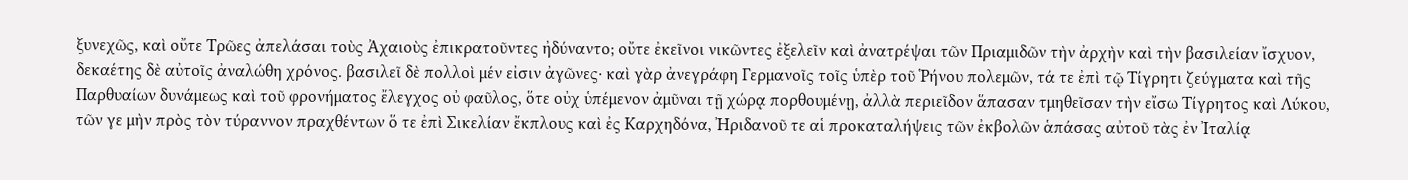ξυνεχῶς, καὶ οὔτε Τρῶες ἀπελάσαι τοὺς Ἀχαιοὺς ἐπικρατοῦντες ἠδύναντο; οὔτε ἐκεῖνοι νικῶντες ἐξελεῖν καὶ ἀνατρέψαι τῶν Πριαμιδῶν τὴν ἀρχὴν καὶ τὴν βασιλείαν ἴσχυον, δεκαέτης δὲ αὐτοῖς ἀναλώθη χρόνος. βασιλεῖ δὲ πολλοὶ μέν εἰσιν ἀγῶνες· καὶ γὰρ ἀνεγράφη Γερμανοῖς τοῖς ὑπὲρ τοῦ Ῥήνου πολεμῶν, τά τε ἐπὶ τῷ Τίγρητι ζεύγματα καὶ τῆς Παρθυαίων δυνάμεως καὶ τοῦ φρονήματος ἔλεγχος οὐ φαῦλος, ὅτε οὐχ ὑπέμενον ἀμῦναι τῇ χώρᾳ πορθουμένῃ, ἀλλὰ περιεῖδον ἅπασαν τμηθεῖσαν τὴν εἴσω Τίγρητος καὶ Λύκου, τῶν γε μὴν πρὸς τὸν τύραννον πραχθέντων ὅ τε ἐπὶ Σικελίαν ἔκπλους καὶ ἐς Καρχηδόνα, Ἠριδανοῦ τε αἱ προκαταλήψεις τῶν ἐκβολῶν ἁπάσας αὐτοῦ τὰς ἐν Ἰταλίᾳ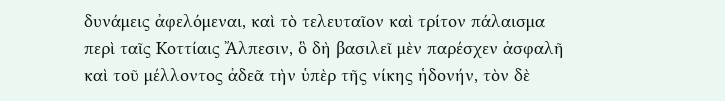δυνάμεις ἀφελόμεναι, καὶ τὸ τελευταῖον καὶ τρίτον πάλαισμα περὶ ταῖς Κοττίαις Ἄλπεσιν, ὃ δὴ βασιλεῖ μὲν παρέσχεν ἀσφαλῆ καὶ τοῦ μέλλοντος ἀδεᾶ τὴν ὑπὲρ τῆς νίκης ἡδονήν, τὸν δὲ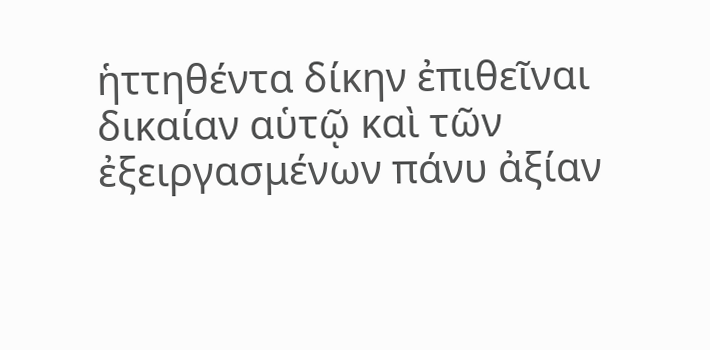ἡττηθέντα δίκην ἐπιθεῖναι δικαίαν αὑτῷ καὶ τῶν ἐξειργασμένων πάνυ ἀξίαν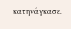κατηνάγκασε.